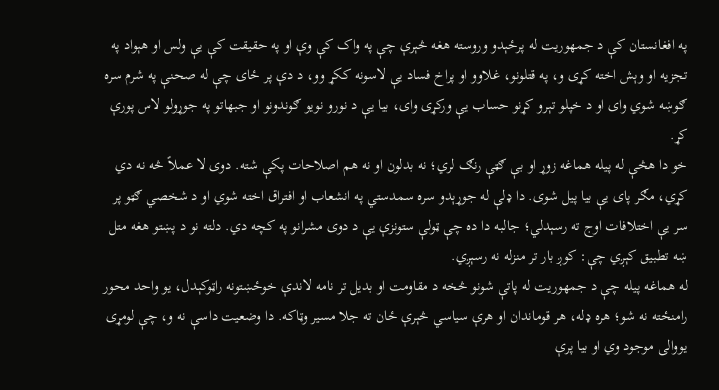په افغانستان کې د جمهوریت له پرځېدو وروسته هغه څېرې چې په واک کې وې او په حقیقت کې یې ولس او هېواد په تجزیه او وېش اخته کړی و، په قتلونو، غلاوو او پراخ فساد یې لاسونه ککړ وو، د دې پر ځای چې له صحنې په شرم سره ګوښه شوي وای او د خپلو تېرو کړنو حساب یې ورکړی وای، بیا یې د نورو نویو ګوندونو او جبهاتو په جوړولو لاس پورې کړ.
خو دا هڅې له پیله هماغه زوړ او بې ګټې رنګ لري؛ نه بدلون او نه هم اصلاحات پکې شته. دوی لا عملاً څه نه دي کړي، مګر پای یې بيا پيل شوی. دا ډلې له جوړېدو سره سمدستي په انشعاب او افتراق اخته شوي او د شخصي ګټو پر سر یې اختلافات اوج ته رسېدلي؛ جالبه دا ده چې ټولې ستونزې یې د دوی مشرانو په کچه دي. دلته نو د پښتو هغه متل ښه تطبیق کېږي چې: کوږ بار تر منزله نه رسېږي.
له هماغه پیله چې د جمهوریت له پاتې شونو څخه د مقاومت او بدیل تر نامه لاندې خوځښتونه راټوکېدل، یو واحد محور رامنځته نه شو؛ هره ډله، هر قوماندان او هرې سیاسي څېرې ځان ته جلا مسیر وټاکه. دا وضعیت داسې نه و، چې لومړی یووالی موجود وي او بیا پرې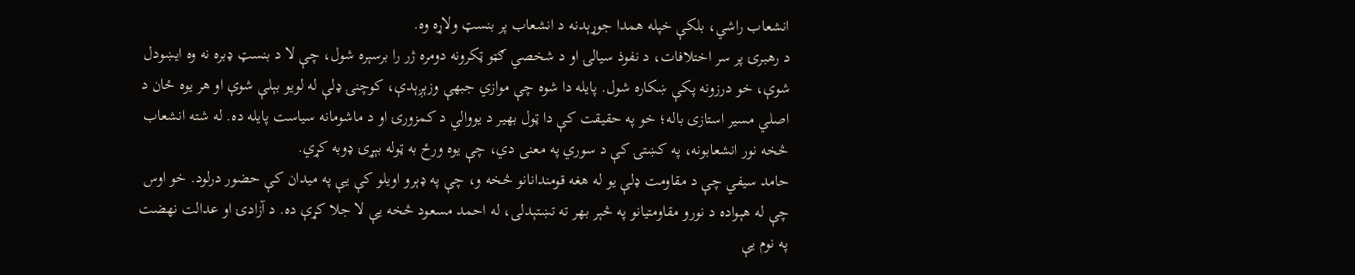انشعاب راشي، بلکې خپله همدا جوړېدنه د انشعاب پر بنسټ ولاړه وه.
د رهبرۍ پر سر اختلافات، د نفوذ سیالۍ او د شخصي ګټو ټکرونه دومره ژر را برسېره شول، چې لا د بنسټ ډبره نه وه ايښودل شوې، خو درزونه پکې ښکاره شول. پایله دا شوه چې موازي جبهې وزېږېدې، کوچنۍ ډلې له لویو بېلې شوې او هر یوه ځان د اصلي مسیر استازی باله؛ خو په حقیقت کې دا ټول بهیر د یووالي د کمزورۍ او د ماشومانه سیاست پایله ده. له شته انشعاب څخه نور انشعابونه، په کښتۍ کې د سوري په معنی دي، چې یوه ورځ به ټوله بېړۍ ډوبه کړي.
حامد سیفي چې د مقاومت ډلې یو له هغه قومندانانو څخه و، چې په ډېرو اويلو کې یې په میدان کې حضور درلود. خو اوس چې له هېواده د نورو مقاومتيانو په څېر بهر ته تښتېدلی، له احمد مسعود څخه یې لا جلا کړې ده. د آزادۍ او عدالت نهضت په نوم يې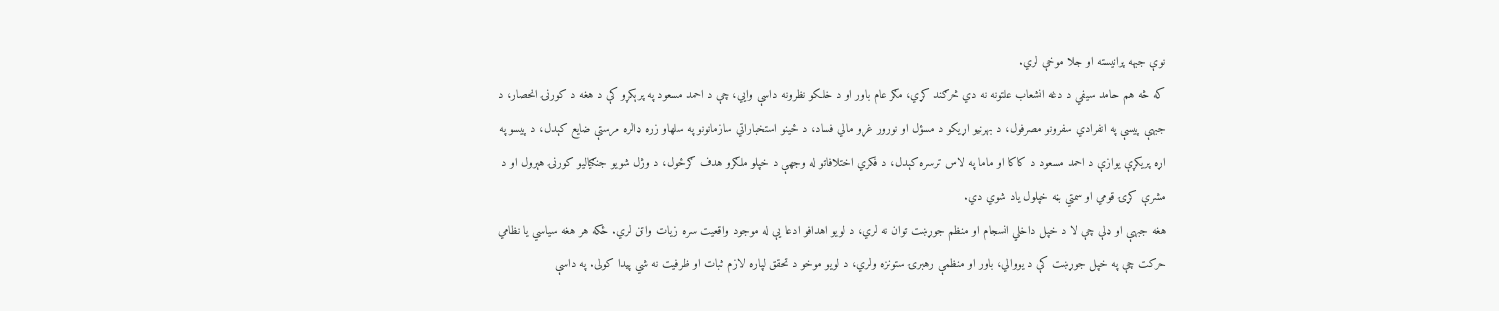نوې جبهه پرانیسته او جلا موخې لري.
که څه هم حامد سیفي د دغه انشعاب علتونه نه دي څرګند کړي، مګر عام باور او د خلکو نظرونه داسې وایي، چې د احمد مسعود په پرېکړو کې د هغه د کورنۍ انحصار، د جبهې پیسې په انفرادي سفرونو مصرفول، د بهرنیو اړیکو د مسؤل او نورور غړو مالي فساد، د ځينو استخباراتي سازمانونو په سلهاو زره ډالره مرستې ضایع کېدل، د پیسو په اړه پریکړې یوازې د احمد مسعود د کاکا او ماما په لاس ترسره کېدل، د فکري اختلافاتو له وجهې د خپلو ملګرو هدف ګرځول، د وژل شویو جنګیالیو کورنۍ هېرول او د مشرې کړۍ قومي او سمتي بڼه خپلول یاد شوي دي.
هغه جبهې او ډلې چې لا د خپل داخلي انسجام او منظم جوړښت توان نه لري، د لویو اهدافو ادعا یې له موجود واقعیت سره زيات واټن لري. ځکه هر هغه سیاسي یا نظامي حرکت چې په خپل جوړښت کې د یووالي، باور او منظمې رهبرۍ ستونزه ولري، د لویو موخو د تحقق لپاره لازم ثبات او ظرفیت نه شي پیدا کولی. په داسې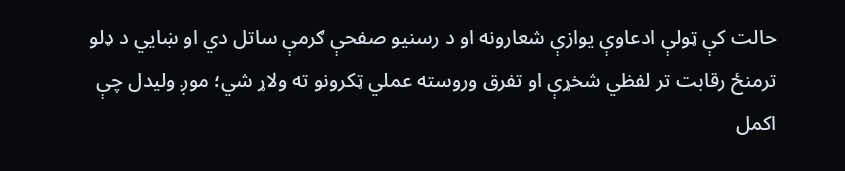حالت کې ټولې ادعاوې یوازې شعارونه او د رسنیو صفحې ګرمې ساتل دي او ښايي د ډلو ترمنځ رقابت تر لفظي شخړې او تفرق وروسته عملي ټکرونو ته ولاړ شي؛ موږ ولیدل چې اکمل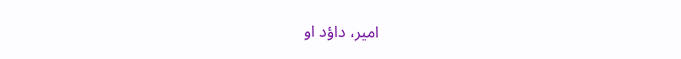امیر، داؤد او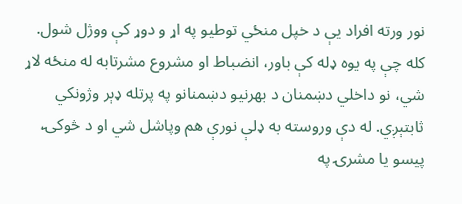نور ورته افراد یې د خپل منځي توطیو په اړ و دوړ کې ووژل شول.
کله چې په یوه ډله کې باور، انضباط او مشروع مشرتابه له منځه لاړ شي، نو داخلي دښمنان د بهرنیو دښمنانو په پرتله ډېر وژونکي ثابتېږي. له دې وروسته به ډلې نورې هم وپاشل شي او د څوکۍ، پیسو یا مشرۍ په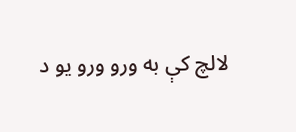لالچ کې به ورو ورو يو د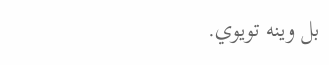بل وینه تویوي.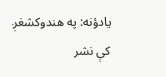یادؤنه: په هندوکشغږ کې نشر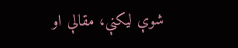شوې لیکنې، مقالې او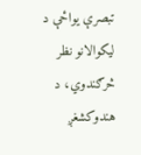تبصرې یواځې د لیکوالانو نظر څرګندوي، د هندوکشغږ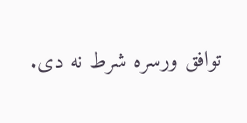توافق ورسره شرط نه دی.